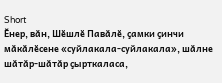Short
Ӗнер, вӑн, Шӗшлӗ Павӑлӗ, ҫамки ҫинчи мӑкӑлӗсене «суйлакала-суйлакала», шӑлне шӑтӑр-шӑтӑр ҫырткаласа,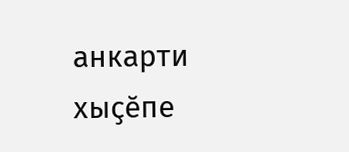анкарти хыҫӗпе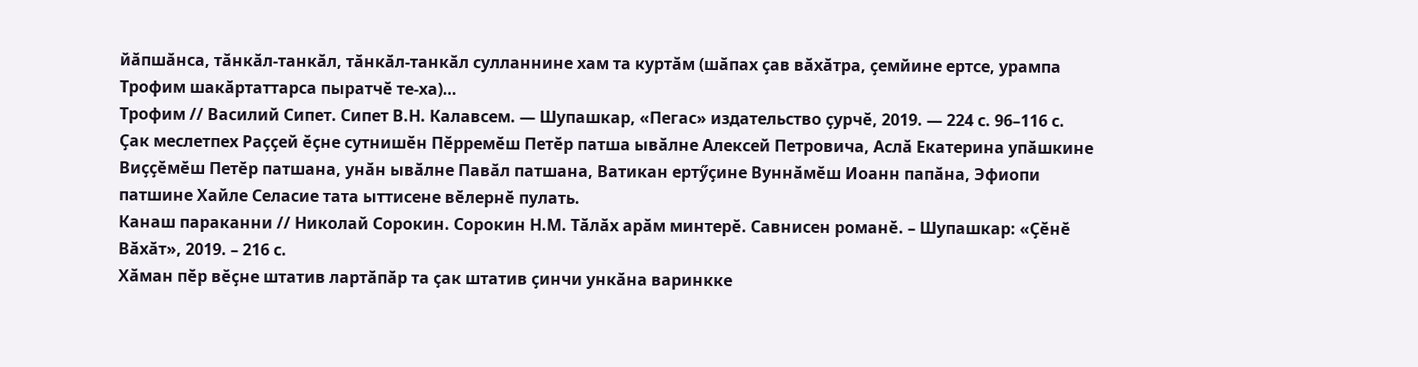йӑпшӑнса, тӑнкӑл-танкӑл, тӑнкӑл-танкӑл сулланнине хам та куртӑм (шӑпах ҫав вӑхӑтра, ҫемйине ертсе, урампа Трофим шакӑртаттарса пыратчӗ те-ха)…
Трофим // Василий Сипет. Сипет В.Н. Калавсем. — Шупашкар, «Пегас» издательство ҫурчӗ, 2019. — 224 с. 96–116 с.
Ҫак меслетпех Раҫҫей ӗҫне сутнишӗн Пӗрремӗш Петӗр патша ывӑлне Алексей Петровича, Аслӑ Екатерина упӑшкине Виҫҫӗмӗш Петӗр патшана, унӑн ывӑлне Павӑл патшана, Ватикан ертӳҫине Вуннӑмӗш Иоанн папӑна, Эфиопи патшине Хайле Селасие тата ыттисене вӗлернӗ пулать.
Канаш параканни // Николай Сорокин. Сорокин Н.М. Тӑлӑх арӑм минтерӗ. Савнисен романӗ. – Шупашкар: «Ҫӗнӗ Вӑхӑт», 2019. – 216 с.
Хӑман пӗр вӗҫне штатив лартӑпӑр та ҫак штатив ҫинчи ункӑна варинкке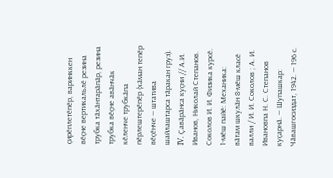ҫирӗплетӗпӗр, варинккен вӗҫне вертикальлӗ резина трубка тӑхӑнтарӑпӑр, резина трубка вӗҫне авӑнчӑк кӗленче трубкӑпа пӗрлештерӗпӗр (хӑман тепӗр вӗҫӗнче — штатива шайлаштарса тӑракан груз).
IV. Ҫавӑрӑнса куҫни // А.И. Иванов, Николай Степанов. Соколов И. И. Физика курсӗ. 1-мӗш пайӗ: Механика: вӑтам шкулӑн 8-мӗш класӗ валли / И. И. Соколов ; А. И. Ивановпа Н. С. Степанов куҫарнӑ. — Шупашкар: Чӑвашгосиздат, 1942. — 196 с.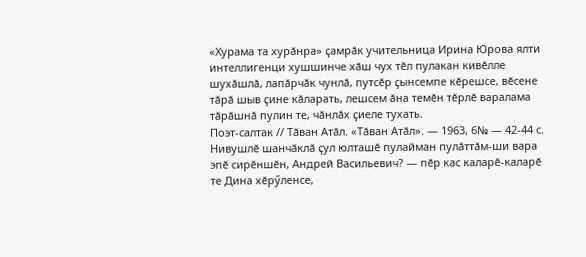«Хурама та хурӑнра» ҫамрӑк учительница Ирина Юрова ялти интеллигенци хушшинче хӑш чух тӗл пулакан кивӗлле шухӑшлӑ, лапӑрчӑк чунлӑ, путсӗр ҫынсемпе кӗрешсе, вӗсене тӑрӑ шыв ҫине кӑларать, лешсем ӑна темӗн тӗрлӗ варалама тӑрӑшнӑ пулин те, чӑнлӑх ҫиеле тухать.
Поэт-салтак // Тӑван Атӑл. «Тӑван Атӑл». — 1963, 6№ — 42-44 с.
Нивушлӗ шанчӑклӑ ҫул юлташӗ пулайман пулӑттӑм-ши вара эпӗ сирӗншӗн, Андрей Васильевич? — пӗр кас каларӗ-каларӗ те Дина хӗрӳленсе,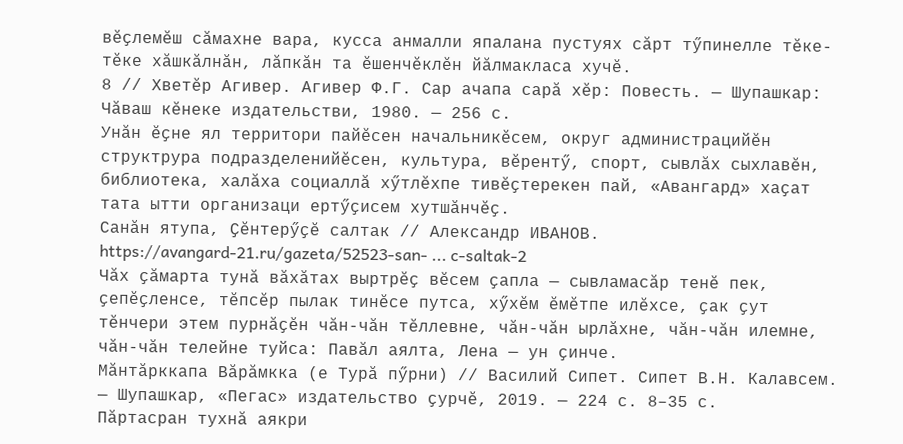вӗҫлемӗш сӑмахне вара, кусса анмалли япалана пустуях сӑрт тӳпинелле тӗке-тӗке хӑшкӑлнӑн, лӑпкӑн та ӗшенчӗклӗн йӑлмакласа хучӗ.
8 // Хветӗр Агивер. Агивер Ф.Г. Сар ачапа сарӑ хӗр: Повесть. — Шупашкар: Чӑваш кӗнеке издательстви, 1980. — 256 с.
Унӑн ӗҫне ял территори пайӗсен начальникӗсем, округ администрацийӗн структрура подразделенийӗсен, культура, вӗрентӳ, спорт, сывлӑх сыхлавӗн, библиотека, халӑха социаллӑ хӳтлӗхпе тивӗҫтерекен пай, «Авангард» хаҫат тата ытти организаци ертӳҫисем хутшӑнчӗҫ.
Санӑн ятупа, Ҫӗнтерӳҫӗ салтак // Александр ИВАНОВ. https://avangard-21.ru/gazeta/52523-san- ... c-saltak-2
Чӑх ҫӑмарта тунӑ вӑхӑтах выртрӗҫ вӗсем ҫапла — сывламасӑр тенӗ пек, ҫепӗҫленсе, тӗпсӗр пылак тинӗсе путса, хӳхӗм ӗмӗтпе илӗхсе, ҫак ҫут тӗнчери этем пурнӑҫӗн чӑн-чӑн тӗллевне, чӑн-чӑн ырлӑхне, чӑн-чӑн илемне, чӑн-чӑн телейне туйса: Павӑл аялта, Лена — ун ҫинче.
Мӑнтӑрккапа Вӑрӑмкка (е Турӑ пӳрни) // Василий Сипет. Сипет В.Н. Калавсем. — Шупашкар, «Пегас» издательство ҫурчӗ, 2019. — 224 с. 8–35 с.
Пӑртасран тухнӑ аякри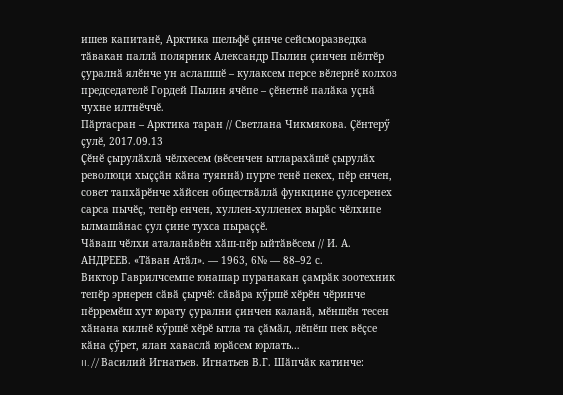ишев капитанӗ, Арктика шельфӗ ҫинче сейсморазведка тӑвакан паллӑ полярник Александр Пылин ҫинчен пӗлтӗр ҫуралнӑ ялӗнче ун аслашшӗ – кулаксем персе вӗлернӗ колхоз председателӗ Гордей Пылин ячӗпе – ҫӗнетнӗ палӑка уҫнӑ чухне илтнӗччӗ.
Пӑртасран – Арктика таран // Светлана Чикмякова. Ҫӗнтерӳ ҫулӗ, 2017.09.13
Ҫӗнӗ ҫырулӑхлӑ чӗлхесем (вӗсенчен ытларахӑшӗ ҫырулӑх революци хыҫҫӑн кӑна туяннӑ) пурте тенӗ пекех, пӗр енчен, совет тапхӑрӗнче хӑйсен обществӑллӑ функцине ҫулсеренех сарса пычӗҫ, тепӗр енчен, хуллен-хулленех вырӑс чӗлхипе ылмашӑнас ҫул ҫине тухса пыраҫҫӗ.
Чӑваш чӗлхи аталанӑвӗн хӑш-пӗр ыйтӑвӗсем // И. А. АНДРЕЕВ. «Тӑван Атӑл». — 1963, 6№ — 88–92 с.
Виктор Гаврилчсемпе юнашар пуранакан ҫамрӑк зоотехник тепӗр эрнерен сӑвӑ ҫырчӗ: сӑвӑра кӳршӗ хӗрӗн чӗринче пӗрремӗш хут юрату ҫурални ҫинчен каланӑ, мӗншӗн тесен хӑнана килнӗ кӳршӗ хӗрӗ ытла та ҫӑмӑл, лӗпӗш пек вӗҫсе кӑна ҫӳрет, ялан хаваслӑ юрӑсем юрлать…
II. // Василий Игнатьев. Игнатьев В.Г. Шӑпчӑк катинче: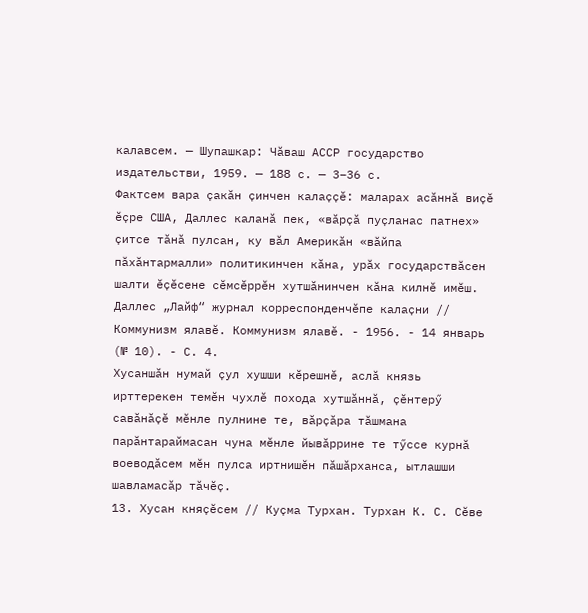калавсем. — Шупашкар: Чӑваш АССР государство издательстви, 1959. — 188 с. — 3–36 с.
Фактсем вара ҫакӑн ҫинчен калаҫҫӗ: маларах асӑннӑ виҫӗ ӗҫре США, Даллес каланӑ пек, «вӑрҫӑ пуҫланас патнех» ҫитсе тӑнӑ пулсан, ку вӑл Америкӑн «вӑйпа пӑхӑнтармалли» политикинчен кӑна, урӑх государствӑсен шалти ӗҫӗсене сӗмсӗррӗн хутшӑнинчен кӑна килнӗ имӗш.
Даллес „Лайф“ журнал корреспонденчӗпе калаҫни // Коммунизм ялавӗ. Коммунизм ялавӗ. - 1956. - 14 январь (№ 10). - С. 4.
Хусаншӑн нумай ҫул хушши кӗрешнӗ, аслӑ князь ирттерекен темӗн чухлӗ похода хутшӑннӑ, ҫӗнтерӳ савӑнӑҫӗ мӗнле пулнине те, вӑрҫӑра тӑшмана парӑнтараймасан чуна мӗнле йывӑррине те тӳссе курнӑ воеводӑсем мӗн пулса иртнишӗн пӑшӑрханса, ытлашши шавламасӑр тӑчӗҫ.
13. Хусан княҫӗсем // Куҫма Турхан. Турхан К. С. Сӗве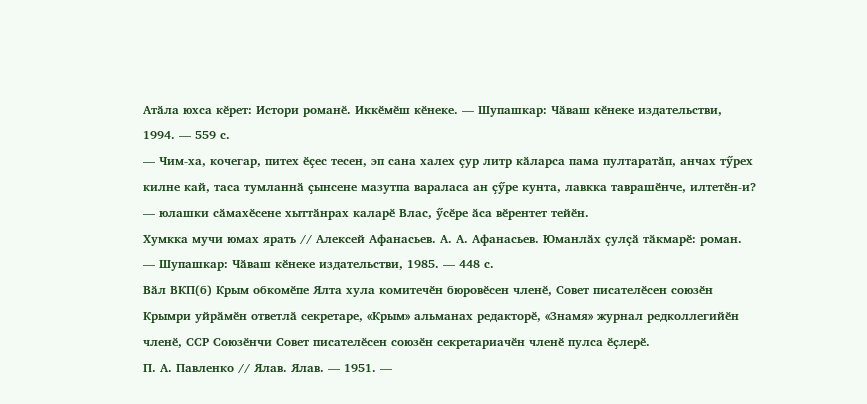Атӑла юхса кӗрет: Истори романӗ. Иккӗмӗш кӗнеке. — Шупашкар: Чӑваш кӗнеке издательстви, 1994. — 559 с.
— Чим-ха, кочегар, питех ӗҫес тесен, эп сана халех ҫур литр кӑларса пама пултаратӑп, анчах тӳрех килне кай, таса тумланнӑ ҫынсене мазутпа вараласа ан ҫӳре кунта, лавкка таврашӗнче, илтетӗн-и? — юлашки сӑмахӗсене хыттӑнрах каларӗ Влас, ӳсӗре ӑса вӗрентет тейӗн.
Хумкка мучи юмах ярать // Алексей Афанасьев. А. А. Афанасьев. Юманлӑх ҫулҫӑ тӑкмарӗ: роман. — Шупашкар: Чӑваш кӗнеке издательстви, 1985. — 448 с.
Вӑл ВКП(б) Крым обкомӗпе Ялта хула комитечӗн бюровӗсен членӗ, Совет писателӗсен союзӗн Крымри уйрӑмӗн ответлӑ секретаре, «Крым» альманах редакторӗ, «Знамя» журнал редколлегийӗн членӗ, ССР Союзӗнчи Совет писателӗсен союзӗн секретариачӗн членӗ пулса ӗҫлерӗ.
П. А. Павленко // Ялав. Ялав. — 1951. —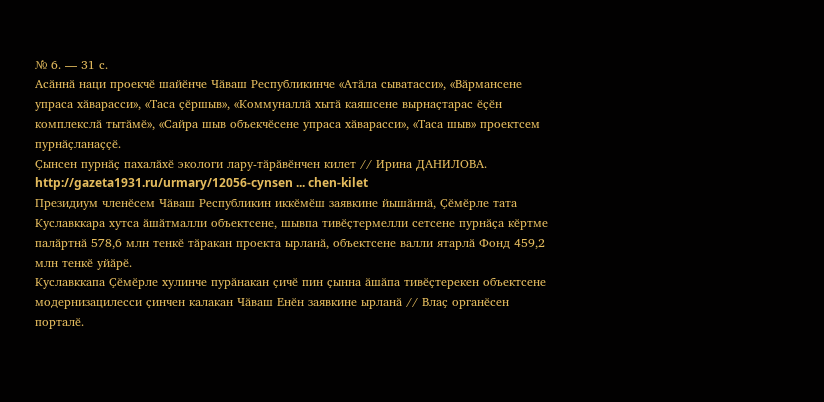№ 6. — 31 с.
Асӑннӑ наци проекчӗ шайӗнче Чӑваш Республикинче «Атӑла сыватасси», «Вӑрмансене упраса хӑварасси», «Таса ҫӗршыв», «Коммуналлӑ хытӑ каяшсене вырнаҫтарас ӗҫӗн комплекслӑ тытӑмӗ», «Сайра шыв объекчӗсене упраса хӑварасси», «Таса шыв» проектсем пурнӑҫланаҫҫӗ.
Ҫынсен пурнӑҫ пахалӑхӗ экологи лару-тӑрӑвӗнчен килет // Ирина ДАНИЛОВА. http://gazeta1931.ru/urmary/12056-cynsen ... chen-kilet
Президиум членӗсем Чӑваш Республикин иккӗмӗш заявкине йышӑннӑ, Ҫӗмӗрле тата Куславккара хутса ӑшӑтмалли объектсене, шывпа тивӗҫтермелли сетсене пурнӑҫа кӗртме палӑртнӑ 578,6 млн тенкӗ тӑракан проекта ырланӑ, объектсене валли ятарлӑ Фонд 459,2 млн тенкӗ уйӑрӗ.
Куславккапа Ҫӗмӗрле хулинче пурӑнакан ҫичӗ пин ҫынна ӑшӑпа тивӗҫтерекен объектсене модернизацилесси ҫинчен калакан Чӑваш Енӗн заявкине ырланӑ // Влаҫ органӗсен порталӗ.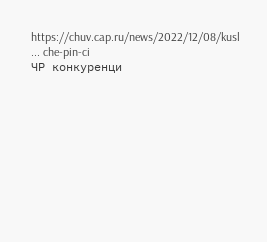https://chuv.cap.ru/news/2022/12/08/kusl ... che-pin-ci
ЧР конкуренци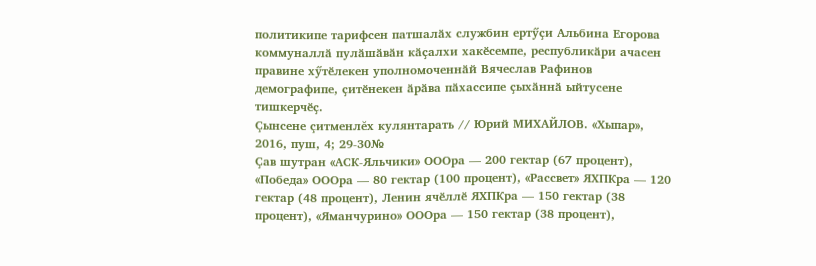политикипе тарифсен патшалӑх службин ертӳҫи Альбина Егорова коммуналлӑ пулӑшӑвӑн кӑҫалхи хакӗсемпе, республикӑри ачасен правине хӳтӗлекен уполномоченнӑй Вячеслав Рафинов демографипе, ҫитӗнекен ӑрӑва пӑхассипе ҫыхӑннӑ ыйтусене тишкерчӗҫ.
Çынсене çитменлĕх кулянтарать // Юрий МИХАЙЛОВ. «Хыпар», 2016, пуш, 4; 29-30№
Ҫав шутран «АСК-Яльчики» ОООра — 200 гектар (67 процент), «Победа» ОООра — 80 гектар (100 процент), «Рассвет» ЯХПКра — 120 гектар (48 процент), Ленин ячӗллӗ ЯХПКра — 150 гектар (38 процент), «Яманчурино» ОООра — 150 гектар (38 процент),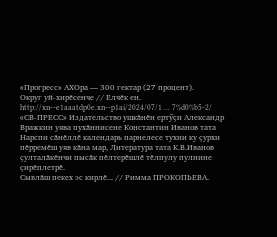«Прогресс» АХОра — 300 гектар (27 процент).
Округ уй-хирӗсенче // Елчӗк ен. http://xn--e1aaatdp0e.xn--p1ai/2024/07/1 ... 7%d0%b5-2/
«СВ-ПРЕСС» Издательство ушкӑнӗн ертӳҫи Александр Вражкин уява пухӑннисене Константин Иванов тата Нарспи сӑнӗллӗ календарь парнелесе тухни ку ҫурхи пӗрремӗш уяв кӑна мар, Литература тата К.В.Иванов ҫулталӑкӗнчи пысӑк пӗлтерӗшлӗ тӗлпулу пулнине ҫирӗплетрӗ.
Сывлӑш пекех эс кирлӗ... // Римма ПРОКОПЬЕВА.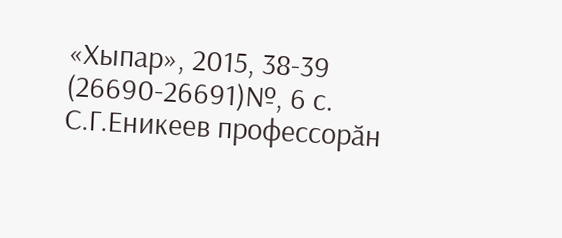«Хыпар», 2015, 38-39 (26690-26691)№, 6 с.
С.Г.Еникеев профессорӑн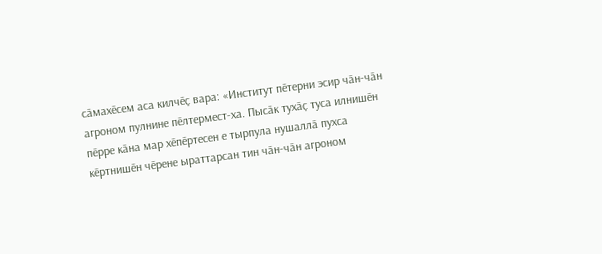сӑмахӗсем аса килчӗҫ вара: «Институт пӗтерни эсир чӑн-чӑн агроном пулнине пӗлтермест-ха. Пысӑк тухӑҫ туса илнишӗн пӗрре кӑна мар хӗпӗртесен е тырпула нушаллӑ пухса кӗртнишӗн чӗрене ыраттарсан тин чӑн-чӑн агроном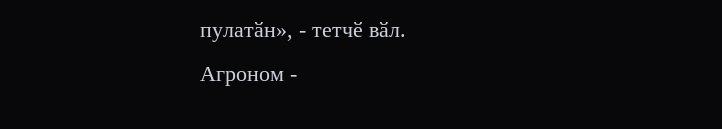пулатӑн», - тетчӗ вӑл.
Агроном -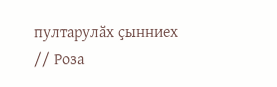пултарулӑх ҫынниех // Роза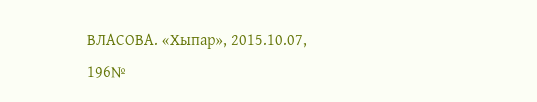ВЛАСОВА. «Хыпар», 2015.10.07, 196№